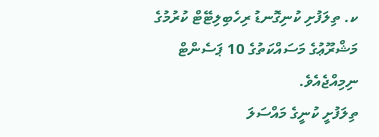ކ. ތިލަފުށި ކުނިގޮނޑު ރިހެބިލިޓޭޓް ކުރުމުގެ މަޝްރޫޢުގެ މަސައްކަތުގެ 10 ޕަސެންޓް ނިމިއްޖެއެވެ.
ތިލަފުށީ ކުނީގެ މައްސަލަ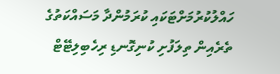ހައްލުކުރުމަށްޓަކައި ކުރަމުންދާ މަސައްކަތުގެ ތެރެއިން ތިލަފުށި ކުނިގޮނޑި ރިހެބިލިޓޭޓް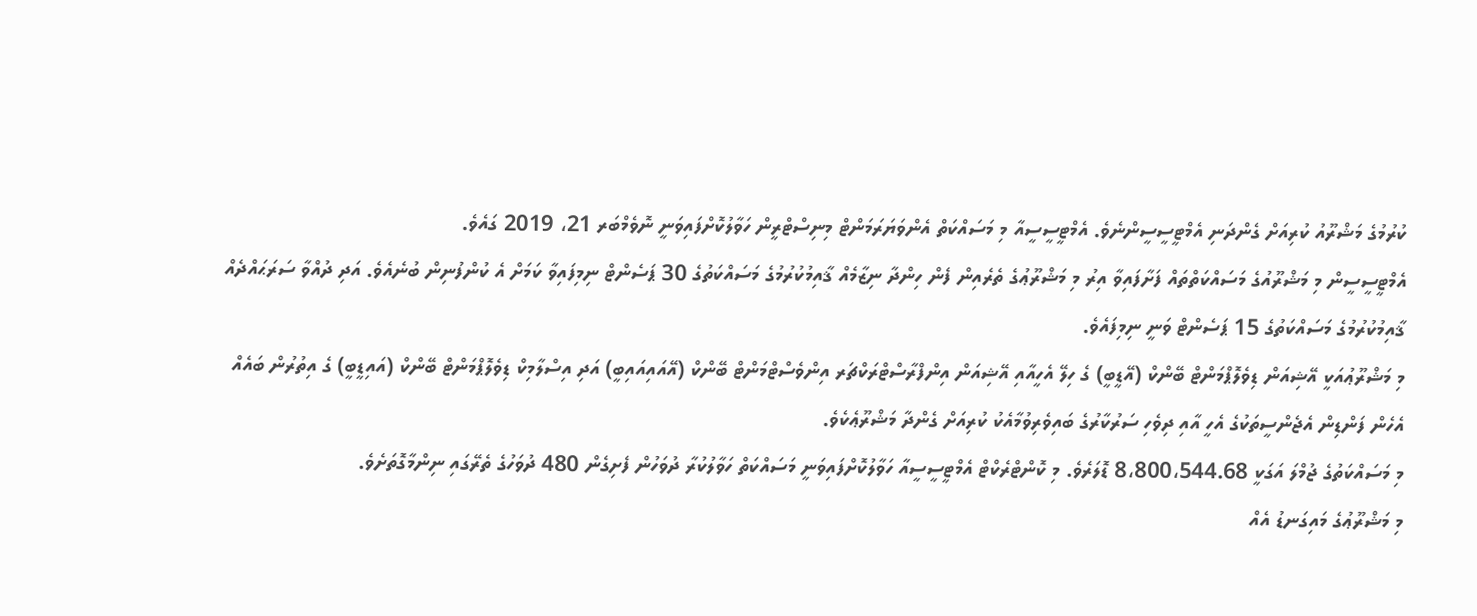ކުރުމުގެ މަޝްރޫއު ކުރިއަށް ގެންދަނި އެމްޓީސީސީންނެވެ. އެމްޓީސީސީއާ މި މަސައްކަތް އެންވަޔަރަމަންޓް މިނިސްޓްރީން ހަވާލުކޮށްފައިވަނީ ނޮވެމްބަރ 21، 2019 ގައެވެ.
އެމްޓީސީސީން މި މަޝްރޫއުގެ މަސައްކަތްތައް ފަށާފައިވާ އިރު މި މަޝްރޫޢުގެ ތެރެއިން ފެން ހިންދާ ނިޒާމެއް ޤާއިމުކުރުމުގެ މަސައްކަތުގެ 30 ޕަސެންޓް ނިމިފައިވާ ކަމަށް އެ ކުންފުނިން ބުނެއެވެ. އަދި ދުއްވާ ސަރަޙައްދެއް ޤާއިމުކުރުމުގެ މަސައްކަތުގެ 15 ޕަސެންޓް ވަނީ ނިމިފައެވެ.
މި މަޝްރޫޢުއަކީ އޭޝިއަން ޑިވެލޮޕްމަންޓް ބޭންކް (އޭޑީބީ) ގެ ހިލޭ އެހީއާއި އޭޝިއަން އިންފްރާސްޓްރަކްޗަރ އިންވެސްޓްމަންޓް ބޭންކް (އޭއައިއައިބީ) އަދި އިސްލާމިކް ޑިވެލޮޕްމަންޓް ބޭންކް (އައިޑީބީ) ގެ އިތުރުން ބައެއް އެހެން ފަންޑިން އެޖެންސީތަކުގެ އެހީ އާއި ދިވެހި ސަރުކާރުގެ ބައިވެރިވުމާއެކު ކުރިއަށް ގެންދާ މަޝްރޫޢެކެވެ.
މި މަސައްކަތުގެ ޖުމްލަ އަގަކީ 8،800،544.68 ޑޮލަރެވެ. މި ކޮންޓްރެކްޓް އެމްޓީސީސީއާ ހަވާލުކޮށްފައިވަނީ މަސައްކަތް ހަވާލުކުރާ ދުވަހުން ފެށިގެން 480 ދުވަހުގެ ތެރޭގައި ނިންމާގޮތަށެވެ.
މި މަޝްރޫޢުގެ މައިގަނޑު އެއް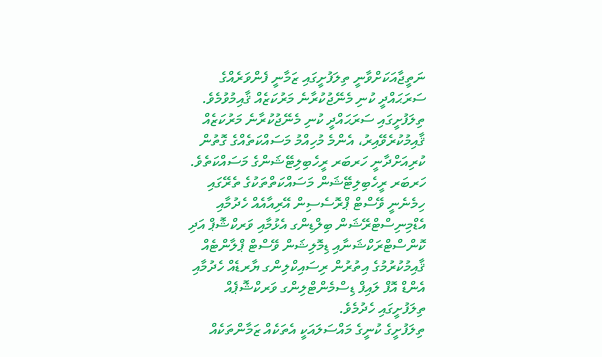ނަތީޖާއަކަށްވާނީ ތިލަފުށީގައި ޒަމާނީ ފެންވަރެއްގެ ސަރަޙައްދީ ކުނި މެނޭޖުކުރާނެ މަރުކަޒެއް ޤާއިމުވުމެވެ. ތިލަފުށީގައި ސަރަޙައްދީ ކުނި މެނޭޖުކުރާނެ މަރުކަޒެއް ޤާއިމުކުރެވޭއިރު، އެންމެ މުހިއްމު މަސައްކަތެއްގެ ގޮތުން ކުރިއަށްދާނީ ހަރބަރ ރީހެބިލިޓޭޝަންގެ މަސައްކަތެވެ.
ހަރބަރ ރީހެބިލިޓޭޝަން މަސައްކަތްތަކުގެ ތެރޭގައި ހިމެނެނީ ވޭސްޓް ޕްރޮސެސިން އޭރިއާއެއް ހެދުމާއި އެޑްމިނިސްޓްރޭޝަން ބިލްޑިންގ އެޅުމާއި ވަރކްޝޮޕް އަދި ކޮންސްޓްރަކްޝަނާއި ޑިމޮލިޝަން ވޭސްޓް ޕްލާންޓެއް ޤާއިމުކުރުމުގެ އިތުރުން ރިސައިކްލިންގ ޔާރޑެއް ހެދުމާއި އެންޑް އޮފް ލައިފް ޑިސްމެންޓްލިންގ ވަރކްޝޮޕެއް ތިލަފުށީގައި ހެދުމެވެ.
ތިލަފުށީގެ ކުނީގެ މައްސަލައަކީ އެތަކެއް ޒަމާންތަކެއް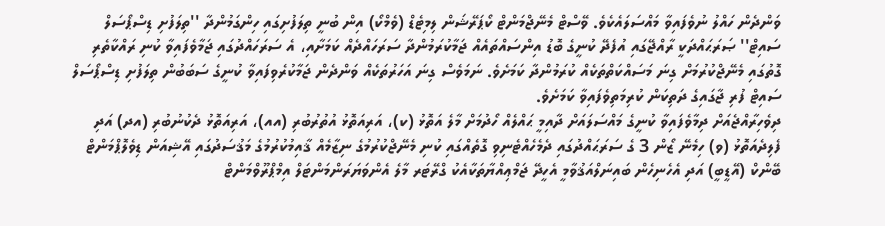ވަންދެން ހައްލު ނުވެފައިވާ މައްސަލައެކެވެ. ވޭސްޓް މެނޭޖްމަންޓް ކޯޕަރޭޝަން ލިމިޓެޑް (ވެމްކޯ) އިން ބުނީ ތިލަފުށިގައި ހިންގަމުންދާ ''ތިލަފުށި ޑިސްޕޯސަލް ސައިޓް'' ޞަރަޙައްދަކީ ރާއްޖޭގައި އުފެދޭ ކުނީގެ ބޮޑު އިންސައްތައެއް ޖަމާކުރަމުންދާ ސަރަހައްދެއް ކަމަށާއި، އެ ސަރަހައްދުގައި ޖަމާވެފައިވާ ކުނި ރައްކާތެރި ގޮތުގައި މެނޭޖްކުރުމަށް ގިނަ މަސައްކަތްތަކެއް ކުރަމުންދާ ކަމަށެވެ. ނަމަވެސް ގިނަ އަހަރުތަކެއް ވަންދެން ޖަމާކުރެވިފައިވާ ކުނީގެ ސަބަބުން ތިލަފުށި ޑިސްޕޯސަލް ސައިޓް ފުރި ޖާގައިގެ ދަތިކަން ކުރިމަތިވެފައިވާ ކަމަށެވެ.
ދިވެހިރާއްޖެއަށް ދިމާވެފައިވާ ކުނީގެ މައްސަލައަށް ދާއިމީ ޙައްލެއް ހޯދުމަށް މާލެ އަތޮޅު (ކ)، އަރިއަތޮޅު އުތުރުބުރި (އއ)، އަރިއަތޮޅު ދެކުނުބުރި (އދ) އަދި ފެލިދެއަތޮޅު (ވ) ހިމެނޭ ޒޯން 3 ގެ ސަރަޙައްދުގައި ދެމެހެއްޓެނިވި ގޮތެއްގައި ކުނި މެނޭޖްކުރުމުގެ ނިޒާމެއް ޤާއިމުކުރުމުގެ މަޤުސަދުގައި އޭޝިއަން ޑިވެލޮޕްމަންޓް ބޭންކް (އޭޑީބީ) އަދި އެހެނިހެން ބައިނަލްއަޤުވާމީ އެހީދޭ ޖަމްޢިއްޔާތަކާއެކު ގްރޭޓަރ މާލެ އެންވަޔަރަންމަންޓަލް އިމްޕްރޫވްމަންޓް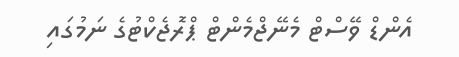އެންޑް ވޭސްޓް މެނޭޖްމެންޓް ޕްރޮޖެކްޓުގެ ނަމުގައި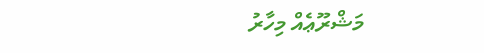މަޝްރޫޢެއް މިހާރު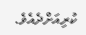ކުރިއަށްދެއެވެ.